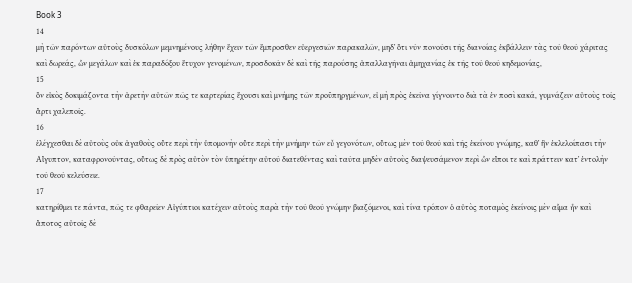Book 3
14
μὴ τῶν παρόντων αὐτοὺς δυσκόλων μεμνημένους λήθην ἔχειν τῶν ἔμπροσθεν εὐεργεσιῶν παρακαλῶν, μηδʼ ὅτι νῦν πονοῦσι τῆς διανοίας ἐκβάλλειν τὰς τοῦ θεοῦ χάριτας καὶ δωρεάς, ὧν μεγάλων καὶ ἐκ παραδόξου ἔτυχον γενομένων, προσδοκᾶν δὲ καὶ τῆς παρούσης ἀπαλλαγῆναι ἀμηχανίας ἐκ τῆς τοῦ θεοῦ κηδεμονίας,
15
ὃν εἰκὸς δοκιμάζοντα τὴν ἀρετὴν αὐτῶν πῶς τε καρτερίας ἔχουσι καὶ μνήμης τῶν προϋπηργμένων, εἰ μὴ πρὸς ἐκεῖνα γίγνοιντο διὰ τὰ ἐν ποσὶ κακά, γυμνάζειν αὐτοὺς τοῖς ἄρτι χαλεποῖς.
16
ἐλέγχεσθαι δὲ αὐτοὺς οὐκ ἀγαθοὺς οὔτε περὶ τὴν ὑπομονὴν οὔτε περὶ τὴν μνήμην τῶν εὖ γεγονότων, οὕτως μὲν τοῦ θεοῦ καὶ τῆς ἐκείνου γνώμης, καθʼ ἣν ἐκλελοίπασι τὴν Αἴγυπτον, καταφρονοῦντας, οὕτως δὲ πρὸς αὐτὸν τὸν ὑπηρέτην αὐτοῦ διατεθέντας καὶ ταῦτα μηδὲν αὐτοὺς διαψευσάμενον περὶ ὧν εἴποι τε καὶ πράττειν κατʼ ἐντολὴν τοῦ θεοῦ κελεύσειε.
17
κατηρίθμει τε πάντα, πῶς τε φθαρεῖεν Αἰγύπτιοι κατέχειν αὐτοὺς παρὰ τὴν τοῦ θεοῦ γνώμην βιαζόμενοι, καὶ τίνα τρόπον ὁ αὐτὸς ποταμὸς ἐκείνοις μὲν αἷμα ἦν καὶ ἄποτος αὐτοῖς δὲ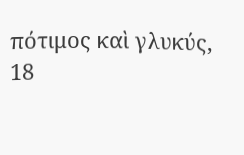πότιμος καὶ γλυκύς,
18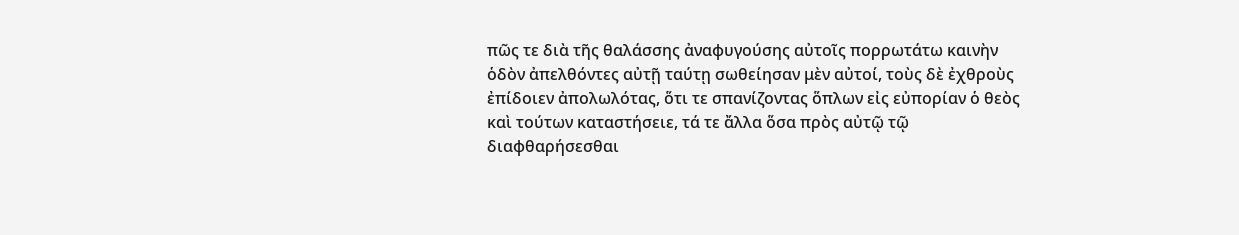πῶς τε διὰ τῆς θαλάσσης ἀναφυγούσης αὐτοῖς πορρωτάτω καινὴν ὁδὸν ἀπελθόντες αὐτῇ ταύτῃ σωθείησαν μὲν αὐτοί, τοὺς δὲ ἐχθροὺς ἐπίδοιεν ἀπολωλότας, ὅτι τε σπανίζοντας ὅπλων εἰς εὐπορίαν ὁ θεὸς καὶ τούτων καταστήσειε, τά τε ἄλλα ὅσα πρὸς αὐτῷ τῷ διαφθαρήσεσθαι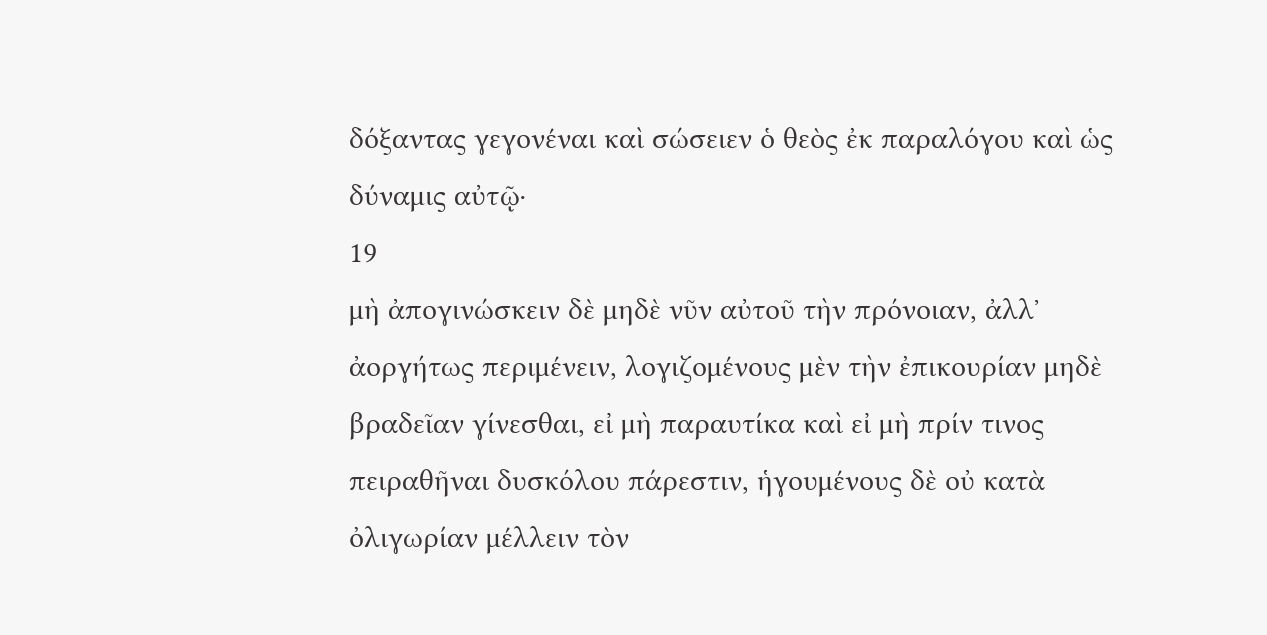δόξαντας γεγονέναι καὶ σώσειεν ὁ θεὸς ἐκ παραλόγου καὶ ὡς δύναμις αὐτῷ·
19
μὴ ἀπογινώσκειν δὲ μηδὲ νῦν αὐτοῦ τὴν πρόνοιαν, ἀλλʼ ἀοργήτως περιμένειν, λογιζομένους μὲν τὴν ἐπικουρίαν μηδὲ βραδεῖαν γίνεσθαι, εἰ μὴ παραυτίκα καὶ εἰ μὴ πρίν τινος πειραθῆναι δυσκόλου πάρεστιν, ἡγουμένους δὲ οὐ κατὰ ὀλιγωρίαν μέλλειν τὸν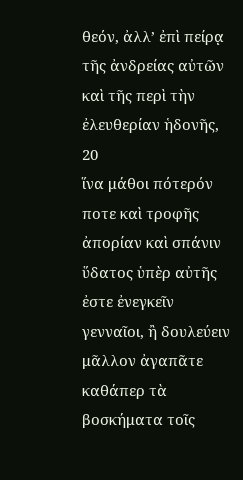θεόν, ἀλλʼ ἐπὶ πείρᾳ τῆς ἀνδρείας αὐτῶν καὶ τῆς περὶ τὴν ἐλευθερίαν ἡδονῆς,
20
ἵνα μάθοι πότερόν ποτε καὶ τροφῆς ἀπορίαν καὶ σπάνιν ὕδατος ὑπὲρ αὐτῆς ἐστε ἐνεγκεῖν γενναῖοι, ἢ δουλεύειν μᾶλλον ἀγαπᾶτε καθάπερ τὰ βοσκήματα τοῖς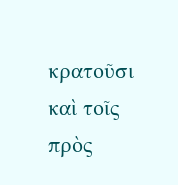κρατοῦσι καὶ τοῖς πρὸς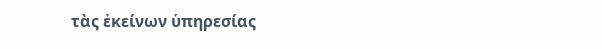τὰς ἐκείνων ὑπηρεσίας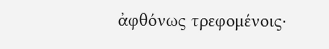ἀφθόνως τρεφομένοις·